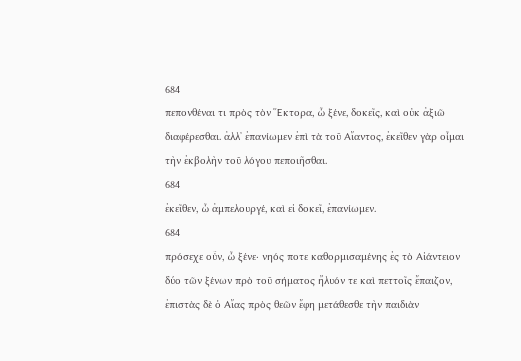684
πεπονθέναι τι πρὸς τὸν Ἕκτορα, ὦ ξένε, δοκεῖς, καὶ οὐκ ἀξιῶ διαφέρεσθαι. ἀλλʼ ἐπανίωμεν ἐπὶ τὰ τοῦ Αἴαντος, ἐκεῖθεν γὰρ οἶμαι τὴν ἐκβολὴν τοῦ λόγου πεποιῆσθαι.
684
ἐκεῖθεν, ὦ ἀμπελουργέ, καὶ εἰ δοκεῖ, ἐπανίωμεν.
684
πρόσεχε οὖν, ὦ ξένε· νηός ποτε καθορμισαμένης ἐς τὸ Αἰάντειον δύο τῶν ξένων πρὸ τοῦ σήματος ἤλυόν τε καὶ πεττοῖς ἔπαιζον, ἐπιστὰς δὲ ὁ Αἴας πρὸς θεῶν ἔφη μετάθεσθε τὴν παιδιὰν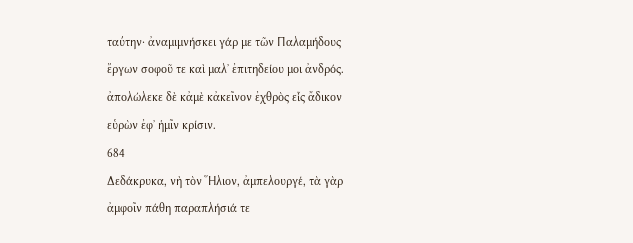ταύτην· ἀναμιμνήσκει γάρ με τῶν Παλαμήδους ἔργων σοφοῦ τε καὶ μαλʼ ἐπιτηδείου μοι ἀνδρός. ἀπολώλεκε δὲ κἀμὲ κἀκεῖνον ἐχθρὸς εἷς ἄδικον εὑρὼν ἐφʼ ἡμῖν κρίσιν.
684
Δεδάκρυκα, νὴ τὸν Ἥλιον, ἀμπελουργέ, τὰ γὰρ ἀμφοῖν πάθη παραπλήσιά τε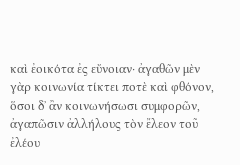καὶ ἐοικότα ἐς εὔνοιαν· ἀγαθῶν μὲν γὰρ κοινωνία τίκτει ποτὲ καὶ φθόνον, ὅσοι δʼ ἂν κοινωνήσωσι συμφορῶν, ἀγαπῶσιν ἀλλήλους τὸν ἔλεον τοῦ ἐλέου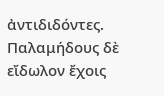ἀντιδιδόντες. Παλαμήδους δὲ εἴδωλον ἔχοις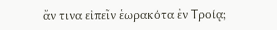ἄν τινα εἰπεῖν ἑωρακότα ἐν Τροίᾳ;